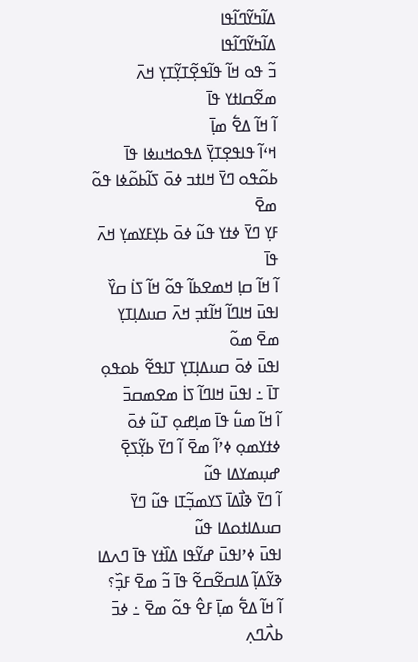ߡߊ߬ߤߌ߬ߣߊ߬ߟߊ
ߡߊ߬ߤߌ߬ߣߊ߬ߟߊ
ߏ߬ ߟߋ ߞߊ߬ ߟߊ߬ߟߐ߲߬ߠߌ߲߬ߠߌ߲ ߞߍ߫ ߘߐ߬ߛߊߙߌ ߟߊ߫
ߊ߬ ߞߊ߬ ߡߐ߱ ߘߊ߲߫
ߞߵߊ߬ ߟߊߟߐ߲ߠߌ߲߫ ߡߟߋߞߎߦߊ ߟߊ߫
ߕߋ߬ߟߋ ߣߌ߫ ߞߊߙߏ ߦߋ߫ ߖߊ߬ߕߋ߬ߦߊ ߟߋ߬ ߘߐ߫
ߓߌ߲ ߣߌ߫ ߦߙߌ ߟߎ߬ ߦߋ߫ ߕߌ߲ߓߌߘߌ߲ ߞߍ߫ ߟߊ߫
ߊ߬ ߞߊ߬ ߛߊ߲ ߞߘߐߕߊ߬ ߟߋ߬ ߞߊ߬ ߖߊ߭ ߛߌ߰
ߊߟߎ߫ ߞߊߣߊ߬ ߞߊ߬ߙߏ߲ ߞߍ߫ ߛߎߡߊ߲ߠߌ߲ ߘߐ߫ ߘߋ߬
ߊߟߎ߫ ߦߋ߫ ߛߎߡߊ߲ߠߌ߲ ߠߊߟߐ߬ ߕߋߟߋ߲ ߠߊ߫ ߸ ߊߟߎ߫ ߞߊߣߊ߬ ߖߊ߭ ߘߐߘߛߏ߫
ߊ߬ ߞߊ߬ ߘߎ߱ ߟߊ߫ ߘߊ߲ߝߋ߲ ߠߎ߬ ߦߋ߫
ߦߙߌߘߋ߲ ߦߴߊ߬ ߘߐ߫ ߊ߬ ߣߌ߫ ߕߌ߲߬ߖߐ߲߫ ߝߎ߲ߘߌߡߊ ߟߎ߬
ߊ߬ ߣߌ߫ ߢߊ߯ߡߊ߫ ߖߌߘߏ߲߬ߠߊ ߟߎ߬ ߣߌ߫ ߛߎߡߊߙߋߡߊ ߟߎ߬
ߊߟߎ߫ ߦߴߊߟߎ߫ ߝߌ߬ߟߊ ߡߊ߰ߙߌ ߟߊ߫ ߣߍߡߊ ߢߌ߬ߡߊ߲߬ ߡߊߛߐ߬ߛߐ߬ ߟߊ߫ ߏ߬ ߘߐ߫ ߓߏ߲߰؟
ߊ߬ ߞߊ߬ ߡߐ߱ ߘߊ߲߫ ߓߐ߮ ߟߋ߬ ߘߐ߫ ߸ ߦߏ߫ ߕߍ߯ߣߍ߲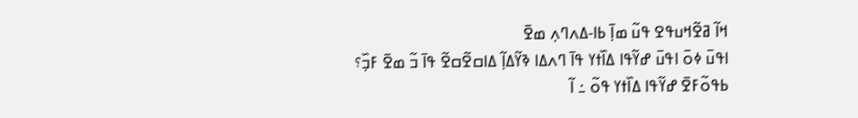ߞߊ߬ ߥߐ߬ߞߎߟߐ ߟߎ߬ ߘߊ߲߫ ߕߊ-ߡߍߣߍ߲ ߘߐ߫
ߊߟߎ߫ ߦߋ߫ ߊߟߎ߫ ߝߌ߬ߟߊ ߡߊ߰ߙߌ ߟߊ߫ ߣߍߡߊ ߢߌ߬ߡߊ߲߬ ߡߊߛߐ߬ߛߐ߬ ߟߊ߫ ߏ߬ ߘߐ߫ ߓߏ߲߰؟
ߕߟߋ߬ߓߐ߫ ߝߌ߬ߟߊ ߡߊ߰ߙߌ ߟߋ߬ ߸ ߊ߬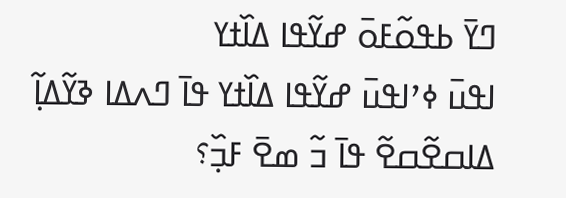ߣߌ߫ ߕߟߋ߬ߓߋ߫ ߝߌ߬ߟߊ ߡߊ߰ߙߌ
ߊߟߎ߫ ߦߴߊߟߎ߫ ߝߌ߬ߟߊ ߡߊ߰ߙߌ ߟߊ߫ ߣߍߡߊ ߢߌ߬ߡߊ߲߬ ߡߊߛߐ߬ߛߐ߬ ߟߊ߫ ߏ߬ ߘߐ߫ ߓߏ߲߰؟